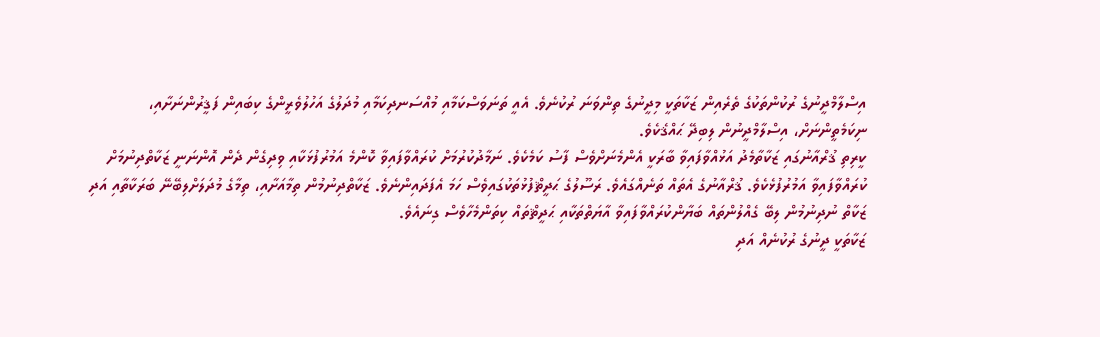އިސްލާމްދީނުގެ ރުކުންތަކުގެ ތެރެއިން ޒަކާތަކީ މިދީނުގެ ތިންވަނަ ރުކުނެވެ. އެއީ ތަނަވަސްކަމާއި މުއްސަނދިކަމާއި މުދަލުގެ އަހުލުވެރީންގެ ކިބައިން ފަޤީރުންނަށާއި، ނިކަމެތީންނަށް، އިސްލާމްދީނުން ލިބިދޭ ޙައްޤެކެވެ.
ކީރިތި ޤުރްއާނުގައި ޒަކާތާމެދު އަޅުއްވާފައިވާ ބާރަކީ އެންމެނަށްވެސް ފާސު ކަމެކެވެ. ނަމާދުކުރުމަށް ކުރައްވާފައިވާ ކޮންމެ އަމުރުފުޅަކާއި ވިދިގެން ދެން އޮންނަނީ ޒަކާތްދިނުމަށް ކުރައްވާފައިވާ އަމުރުފުޅެކެވެ. ޤުރްއާނުގެ އެތައް ތަނެއްގައެވެ. ރަސޫލުގެ ޙަދީޘްފުޅުތަކުގައިވެސް ހަމަ އެފަދައިންނެވެ. ޒަކާތްދިނުމުން ތިމާއަށާއި، ތިމާގެ މުދަލަށްލިބޭނޭ ބަރަކާތާއި އަދި ޒަކާތް ނުދިނުމުން ލިބޭ ގެއްލުންތައް ބަޔާންކުރައްވާފައިވާ އާޔަތްތަކާއި ޙަދީޘްތައް ކިތަންމެހާވެސް ގިނައެވެ.
ޒަކާތަކީ ދީނުގެ ރުކުނެއް އަދި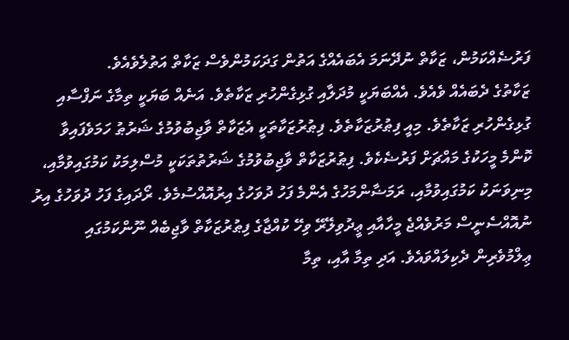ފަރުޟެއްކަމުން، ޒަކާތް ނުދޭނަމަ އެބައެއްގެ އަތުން ގަދަކަމުންވެސް ޒަކާތް އަތުލެވެއެވެ.
ޒަކާތުގެ ދެބައެއް ވެއެވެ. އެއްބަޔަކީ މުދަލާއި ގުޅިގެންހުރި ޒަކާތެވެ. އަނެއް ބަޔަކީ ތިމާގެ ނަފްސާއި ގުޅިގެންހުރި ޒަކާތެވެ. މިއީ ފިޠުރުޒަކާތެވެ. ފިޠުރުޒަކާތަކީ އެޒަކާތް ވާޖިބުވުމުގެ ޝަރުޠު ހަމަވެފައިވާ ކޮންމެ މީހަކުގެ މައްޗަށް ފަރުޟެކެވެ. ފިޠުރުޒަކާތް ވާޖިބުވުމުގެ ޝަރުތުތަކަކީ މުސްލިމަކު ކަމުގައިވުމާއި، މިނިވަނަކު ކަމުގައިވުމާއި، ރަމަޟާންމަހުގެ އެންމެ ފަހު ދުވަހުގެ އިރުއޮއްސުމެވެ. ރޯދައިގެ ފަހު ދުވަހުގެ އިރު ނުއޮއްސެނީސް މަރުވެއްޖެ މީހާއާއި ޢީދުވިލޭރޭ ވިހޭ ކުއްޖާގެ ފިޠުރުޒަކާތް ވާޖިބެއް ނޫންކަމުގައި ޢިލްމުވެރިން ދެކިލައްވައެވެ. އަދި ތިމާ އާއި، ތިމާ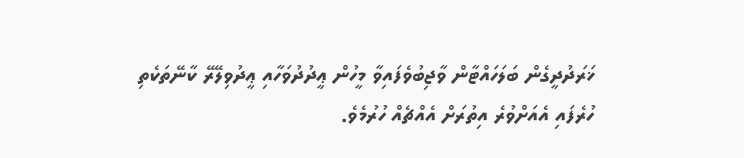ޚަރަދުދީގެން ބަލަހައްޓާން ވާޖިބުވެފައިވާ މީހުން ޢީދުދުވަހާއި ޢީދުވިލޭރޭ ކާނޭތަކެތި ހުރެފައި އެއަށްވުރެ އިތުރަށް އެއްޗެއް ހުރުމެވެ.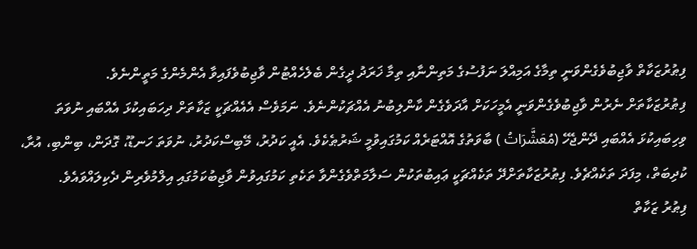ފިޠުރުޒަކާތް ވާޖިބުވެގެންވަނީ ތިމާގެ އަމިއްލަ ނަފުސުގެ މަތިންނާއި ތިމާ ޚަރަދު ދީގެން ބެލެހެއްޓުން ވާޖިބުވެފައިވާ އެންމެންގެ މަތީންނެވެ.
ފިޠުރުޒަކާތަށް ނެރުން ވާޖިބުވެގެންވަނީ އެމީހަކަށް އާދަވެގެން ކާންލިބުނު އެއްޗަކުންނެވެ. ނަމަވެސް އެއެއްޗަކީ ޒަކާތަށް ދިހަބައިކުޅަ އެއްބައި ނުވަތަ ވިހިބައިކުޅަ އެއްބައި ދޭންޖެހޭ (مُعَشَّرَاتُ ) ބާވަތުގެ އޮއްޓަރެއް ކަމުގައިވުމީ ޝަރުޠެކެވެ. އެއީ ކަދުރު، މޭބިސްކަދުރު، ނުވަތަ ހަނޑޫ، ގޮދަން، ބިންބި، އުރާ، ކުދިބަތް، މިފަދަ ތަކެއްޗެވެ. ފިޠުރުޒަކާތަށްދޭ ތަކެއްޗަކީ ޢައިބުތަކުން ސަލާމަތްވެގެންވާ ތަކެތި ކަމުގައިވުން ވާޖިބުކަމުގައި އިލްމުވެރިން ދެކިލައްވައެވެ.
ފިޠުރު ޒަކާތް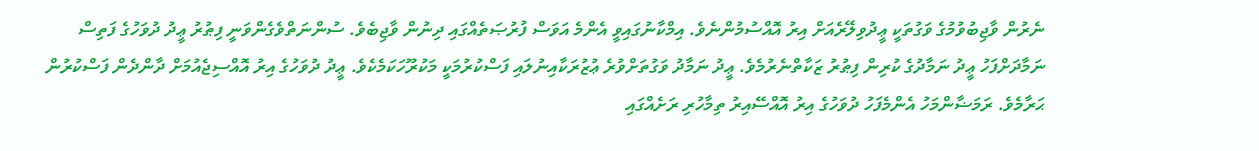ނެރުން ވާޖިބުވުމުގެ ވަގުތަކީ ޢީދުވިލޭރެއަށް އިރު އޮއްސުމުންނެވެ. އިމްކާނުގައިވީ އެންމެ އަވަސް ފުރުޞަތެއްގައި ދިނުން ވާޖިބެވެ. ސުންނަތްވެގެންވަނީ ފިޠުރު ޢީދު ދުވަހުގެ ފަތިސް ނަމާދަށްފަހު ޢީދު ނަމާދުގެ ކުރިން ފިޠުރު ޒަކާތްނެރުމެވެ. ޢީދު ނަމާދު ވަގުތަށްވުރެ ޢުޒުރަކާއިނުލައި ފަސްކުރުމަކީ މަކުރޫހަކަމެކެވެ. ޢީދު ދުވަހުގެ އިރު އޮއްސިޖެއުމަށް ދާންދެން ފަސްކުރުން ޙަރާމެވެ. ރަމަޟާންމަހު އެންމެފަހު ދުވަހުގެ އިރު އޮއްސޭއިރު ތިމާހުރި ރަށެއްގައި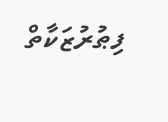ފިޠުރުޒަކާތް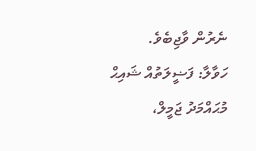ނެރުން ވާޖިބެވެ.
ހަވާލާ: ފަޟީލަތުއް ޝައިޙް މުޙައްމަދު ޖަމީލް،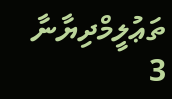ތަޢުލީމްދިޔާނާ 3